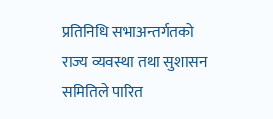प्रतिनिधि सभाअन्तर्गतको राज्य व्यवस्था तथा सुशासन समितिले पारित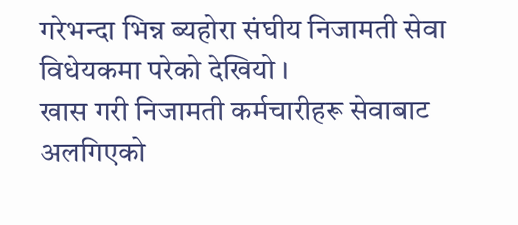गरेभन्दा भिन्न ब्यहोरा संघीय निजामती सेवा विधेयकमा परेको देखियो ।
खास गरी निजामती कर्मचारीहरू सेवाबाट अलगिएको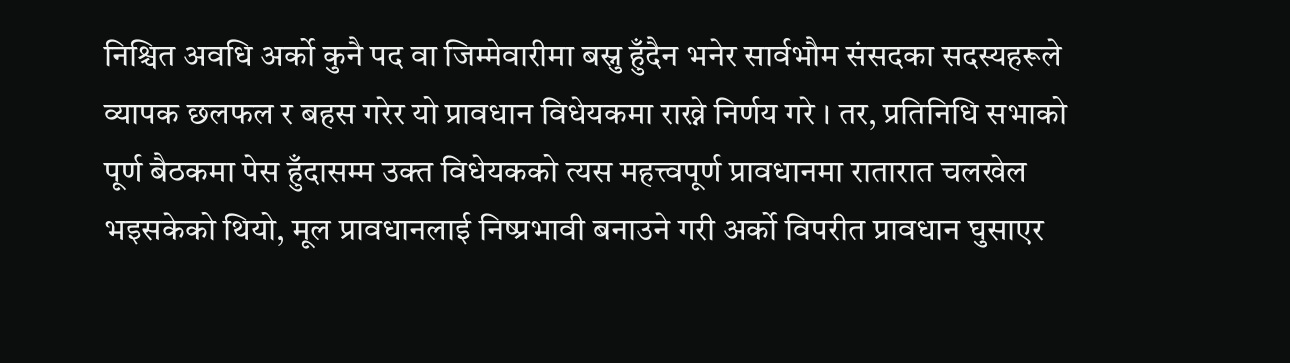निश्चित अवधि अर्को कुनै पद वा जिम्मेवारीमा बस्नु हुँदैन भनेर सार्वभौम संसदका सदस्यहरूले व्यापक छलफल र बहस गरेर यो प्रावधान विधेयकमा राख्ने निर्णय गरे । तर, प्रतिनिधि सभाको पूर्ण बैठकमा पेस हुँदासम्म उक्त विधेयकको त्यस महत्त्वपूर्ण प्रावधानमा रातारात चलखेल भइसकेको थियो, मूल प्रावधानलाई निष्प्रभावी बनाउने गरी अर्को विपरीत प्रावधान घुसाएर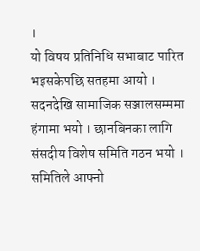।
यो विषय प्रतिनिधि सभाबाट पारित भइसकेपछि सतहमा आयो । सदनदेखि सामाजिक सञ्जालसम्ममा हंगामा भयो । छानबिनका लागि संसदीय विशेष समिति गठन भयो । समितिले आफ्नो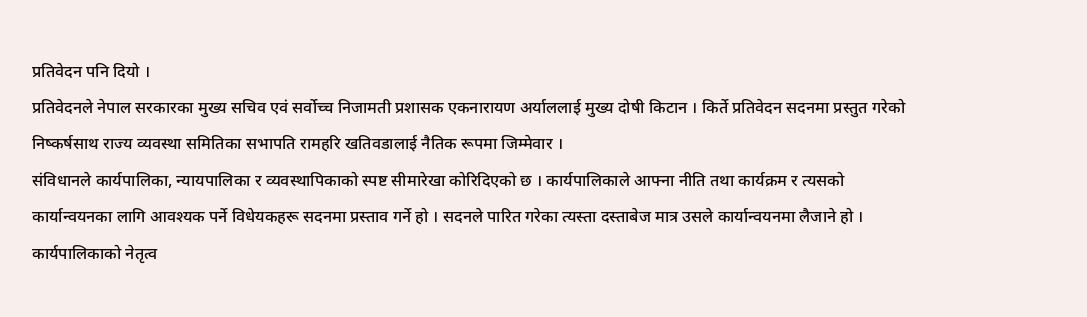प्रतिवेदन पनि दियो ।
प्रतिवेदनले नेपाल सरकारका मुख्य सचिव एवं सर्वोच्च निजामती प्रशासक एकनारायण अर्याललाई मुख्य दोषी किटान । किर्ते प्रतिवेदन सदनमा प्रस्तुत गरेको निष्कर्षसाथ राज्य व्यवस्था समितिका सभापति रामहरि खतिवडालाई नैतिक रूपमा जिम्मेवार ।
संविधानले कार्यपालिका, न्यायपालिका र व्यवस्थापिकाको स्पष्ट सीमारेखा कोरिदिएको छ । कार्यपालिकाले आफ्ना नीति तथा कार्यक्रम र त्यसको कार्यान्वयनका लागि आवश्यक पर्ने विधेयकहरू सदनमा प्रस्ताव गर्ने हो । सदनले पारित गरेका त्यस्ता दस्ताबेज मात्र उसले कार्यान्वयनमा लैजाने हो । कार्यपालिकाको नेतृत्व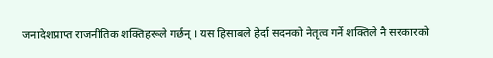जनादेशप्राप्त राजनीतिक शक्तिहरूले गर्छन् । यस हिसाबले हेर्दा सदनको नेतृत्व गर्ने शक्तिले नै सरकारको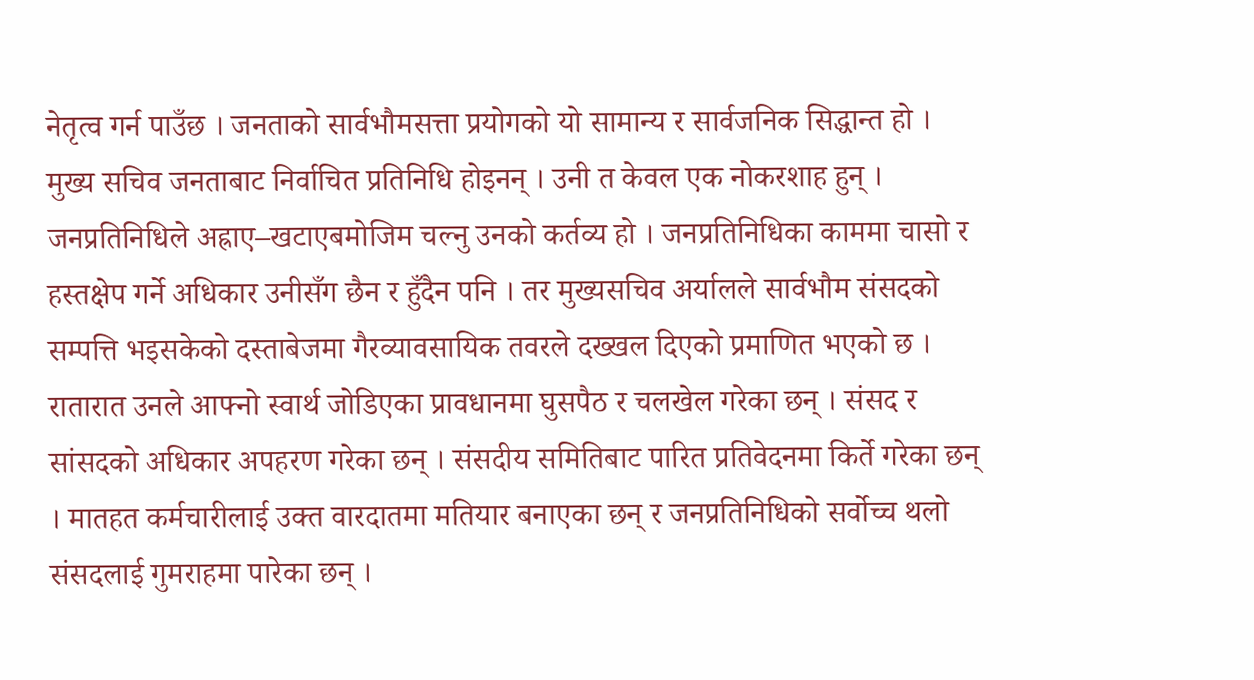नेतृत्व गर्न पाउँछ । जनताको सार्वभौमसत्ता प्रयोगको यो सामान्य र सार्वजनिक सिद्धान्त हो ।
मुख्य सचिव जनताबाट निर्वाचित प्रतिनिधि होइनन् । उनी त केवल एक नोकरशाह हुन् । जनप्रतिनिधिले अह्राए–खटाएबमोजिम चल्नु उनको कर्तव्य हो । जनप्रतिनिधिका काममा चासो र हस्तक्षेप गर्ने अधिकार उनीसँग छैन र हुँदैन पनि । तर मुख्यसचिव अर्यालले सार्वभौम संसदको सम्पत्ति भइसकेको दस्ताबेजमा गैरव्यावसायिक तवरले दख्खल दिएको प्रमाणित भएको छ । रातारात उनले आफ्नो स्वार्थ जोडिएका प्रावधानमा घुसपैठ र चलखेल गरेका छन् । संसद र सांसदको अधिकार अपहरण गरेका छन् । संसदीय समितिबाट पारित प्रतिवेदनमा किर्ते गरेका छन् । मातहत कर्मचारीलाई उक्त वारदातमा मतियार बनाएका छन् र जनप्रतिनिधिको सर्वोच्च थलो संसदलाई गुमराहमा पारेका छन् ।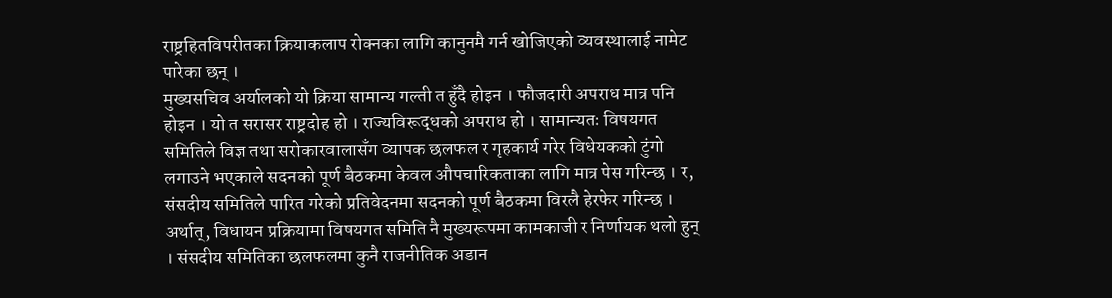राष्ट्रहितविपरीतका क्रियाकलाप रोक्नका लागि कानुनमै गर्न खोजिएको व्यवस्थालाई नामेट पारेका छन् ।
मुख्यसचिव अर्यालको यो क्रिया सामान्य गल्ती त हुँदै होइन । फौजदारी अपराध मात्र पनि होइन । यो त सरासर राष्ट्रदोह हो । राज्यविरूद्धको अपराध हो । सामान्यतः विषयगत समितिले विज्ञ तथा सरोकारवालासँग व्यापक छलफल र गृहकार्य गरेर विधेयकको टुंगो लगाउने भएकाले सदनको पूर्ण बैठकमा केवल औपचारिकताका लागि मात्र पेस गरिन्छ । र, संसदीय समितिले पारित गरेको प्रतिवेदनमा सदनको पूर्ण बैठकमा विरलै हेरफेर गरिन्छ । अर्थात्, विधायन प्रक्रियामा विषयगत समिति नै मुख्यरूपमा कामकाजी र निर्णायक थलो हुन् । संसदीय समितिका छलफलमा कुनै राजनीतिक अडान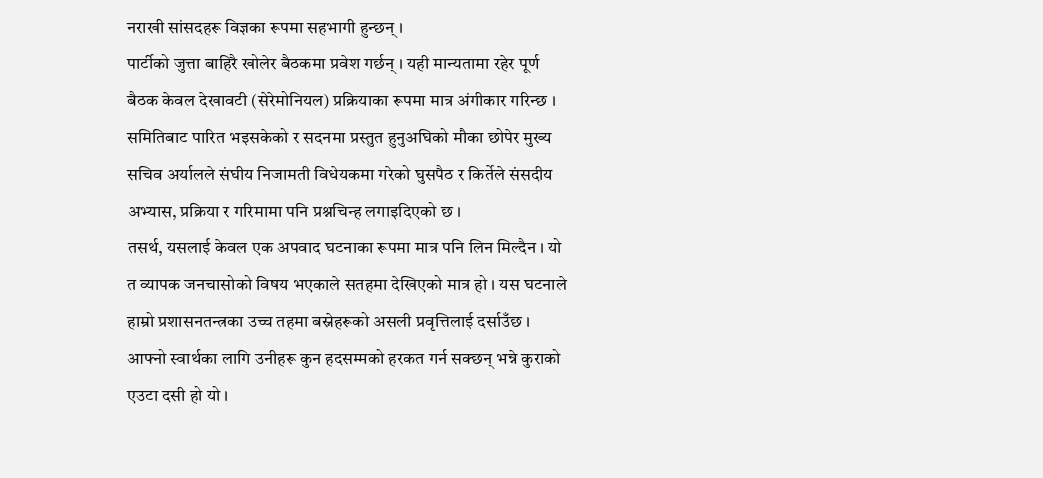नराखी सांसदहरू विज्ञका रूपमा सहभागी हुन्छन् ।
पार्टीको जुत्ता बाहिरै खोलेर बैठकमा प्रवेश गर्छन् । यही मान्यतामा रहेर पूर्ण बैठक केवल देखावटी (सेरेमोनियल) प्रक्रियाका रूपमा मात्र अंगीकार गरिन्छ । समितिबाट पारित भइसकेको र सदनमा प्रस्तुत हुनुअघिको मौका छोपेर मुख्य सचिव अर्यालले संघीय निजामती विधेयकमा गरेको घुसपैठ र किर्तेले संसदीय अभ्यास, प्रक्रिया र गरिमामा पनि प्रश्नचिन्ह लगाइदिएको छ ।
तसर्थ, यसलाई केवल एक अपवाद घटनाका रूपमा मात्र पनि लिन मिल्दैन । यो त व्यापक जनचासोको विषय भएकाले सतहमा देखिएको मात्र हो । यस घटनाले हाम्रो प्रशासनतन्त्रका उच्च तहमा बस्नेहरूको असली प्रवृत्तिलाई दर्साउँछ । आफ्नो स्वार्थका लागि उनीहरू कुन हदसम्मको हरकत गर्न सक्छन् भन्ने कुराको एउटा दसी हो यो ।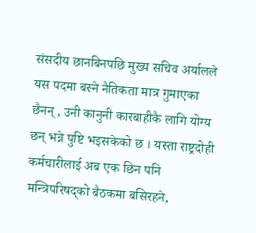संसदीय छानबिनपछि मुख्य सचिव अर्यालले यस पदमा बस्ने नैतिकता मात्र गुमाएका छैनन्, उनी कानुनी कारबाहीकै लागि योग्य छन् भन्ने पुष्टि भइसकेको छ । यस्ता राष्ट्रदोही कर्मचारीलाई अब एक छिन पनि मन्त्रिपरिषद्को बैठकमा बसिरहने,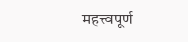महत्त्वपूर्ण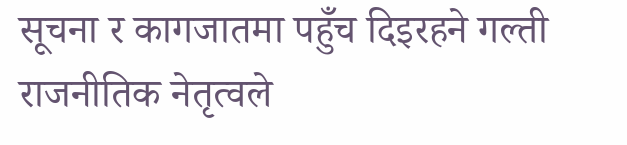सूचना र कागजातमा पहुँच दिइरहने गल्ती राजनीतिक नेतृत्वले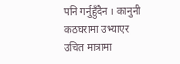पनि गर्नुहुँदैन । कानुनी कठघरामा उभ्याएर उचित मात्रामा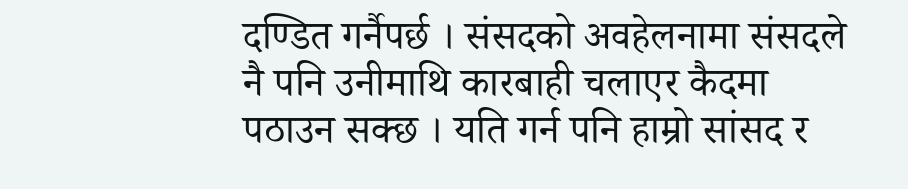दण्डित गर्नैपर्छ । संसदको अवहेलनामा संसदले नै पनि उनीमाथि कारबाही चलाएर कैदमा पठाउन सक्छ । यति गर्न पनि हाम्रो सांसद र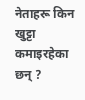नेताहरू किन खुट्टा कमाइरहेका छन् ?